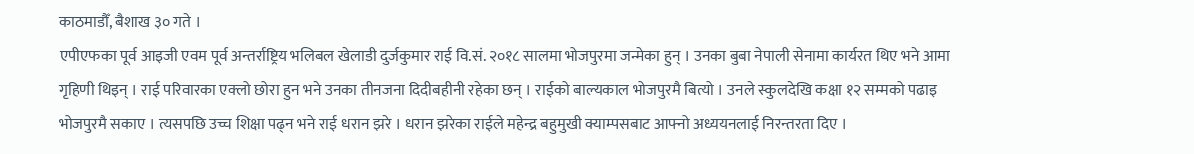काठमाडौँ, बैशाख ३० गते ।
एपीएफका पूर्व आइजी एवम पूर्व अन्तर्राष्ट्रिय भलिबल खेलाडी दुर्जकुमार राई वि.सं. २०१८ सालमा भोजपुरमा जन्मेका हुन् । उनका बुबा नेपाली सेनामा कार्यरत थिए भने आमा गृहिणी थिइन् । राई परिवारका एक्लो छोरा हुन भने उनका तीनजना दिदीबहीनी रहेका छन् । राईको बाल्यकाल भोजपुरमै बित्यो । उनले स्कुलदेखि कक्षा १२ सम्मको पढाइ भोजपुरमै सकाए । त्यसपछि उच्च शिक्षा पढ्न भने राई धरान झरे । धरान झरेका राईले महेन्द्र बहुमुखी क्याम्पसबाट आफ्नो अध्ययनलाई निरन्तरता दिए ।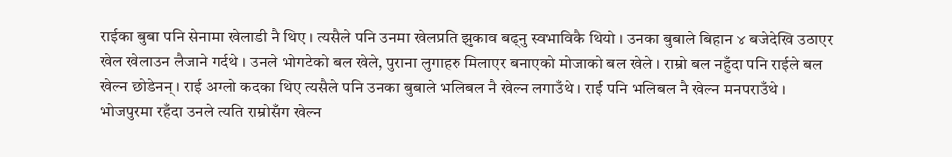राईका बुबा पनि सेनामा खेलाडी नै थिए । त्यसैले पनि उनमा खेलप्रति झुकाव बढ्नु स्वभाविकै थियो । उनका बुबाले बिहान ४ बजेदेखि उठाएर खेल खेलाउन लैजाने गर्दथे । उनले भोगटेको बल खेले, पुराना लुगाहरु मिलाएर बनाएको मोजाको बल खेले । राम्रो बल नहुँदा पनि राईले बल खेल्न छोडेनन् । राई अग्लो कदका थिए त्यसैले पनि उनका बुबाले भलिबल नै खेल्न लगाउँथे । रार्ई पनि भलिबल नै खेल्न मनपराउँथे । भोजपुरमा रहँदा उनले त्यति राम्रोसँग खेल्न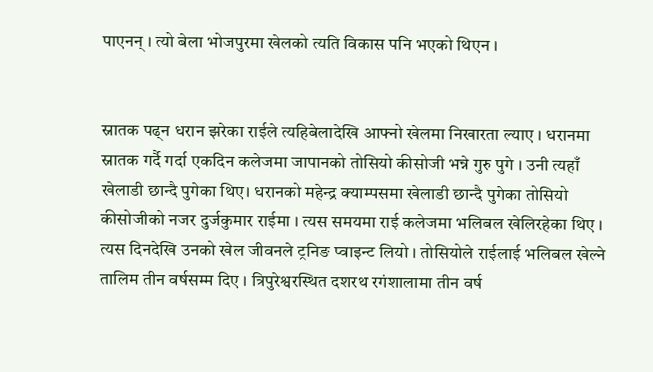पाएनन् । त्यो बेला भोजपुरमा खेलको त्यति विकास पनि भएको थिएन ।


स्नातक पढ्न धरान झरेका राईले त्यहिबेलादेखि आफ्नो खेलमा निखारता ल्याए । धरानमा स्नातक गर्दै गर्दा एकदिन कलेजमा जापानको तोसियो कीसोजी भन्ने गुरु पुगे । उनी त्यहाँ खेलाडी छान्दै पुगेका थिए। धरानको महेन्द्र क्याम्पसमा खेलाडी छान्दै पुगेका तोसियो कीसोजीको नजर दुर्जकुमार राईमा । त्यस समयमा राई कलेजमा भलिबल खेलिरहेका थिए । त्यस दिनदेखि उनको खेल जीवनले ट्रनिङ प्वाइन्ट लियो । तोसियोले राईलाई भलिबल खेल्ने तालिम तीन वर्षसम्म दिए । त्रिपुरेश्वरस्थित दशरथ रगंशालामा तीन वर्ष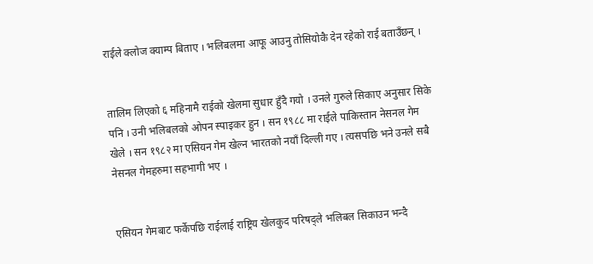राईले क्लोज क्याम्प बिताए । भलिबलमा आफू आउनु तोसियोकै देन रहेको राई बताउँछन् ।


तालिम लिएको ६ महिनामै राईको खेलमा सुधार हुँदै गयो । उनले गुरुले सिकाए अनुसार सिके पनि । उनी भलिबलको ओपन स्पाइकर हुन । सन १९८८ मा राईले पाकिस्तान नेसनल गेम खेले । सन १९८२ मा एसियन गेम खेल्न भारतको नयाँ दिल्ली गए । त्यसपछि भने उनले सबै नेसनल गेमहरुमा सहभागी भए ।


एसियन गेमबाट फर्केपछि राईलाई राष्ट्रिय खेलकुद परिषद्ले भलिबल सिकाउन भन्दै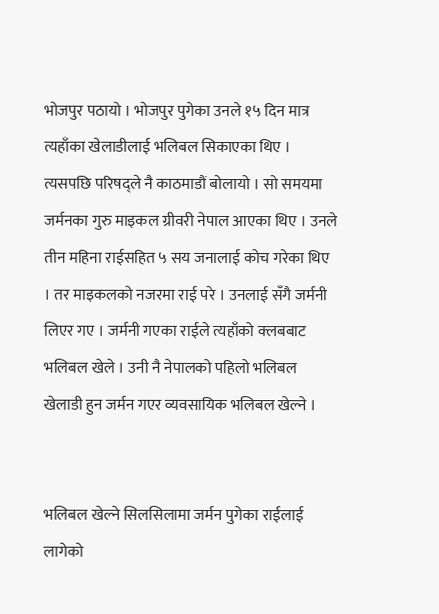भोजपुर पठायो । भोजपुर पुगेका उनले १५ दिन मात्र त्यहाँका खेलाडीलाई भलिबल सिकाएका थिए । त्यसपछि परिषद्ले नै काठमाडौं बोलायो । सो समयमा जर्मनका गुरु माइकल ग्रीवरी नेपाल आएका थिए । उनले तीन महिना राईसहित ५ सय जनालाई कोच गरेका थिए । तर माइकलको नजरमा राई परे । उनलाई सँगै जर्मनी लिएर गए । जर्मनी गएका राईले त्यहाँको क्लबबाट भलिबल खेले । उनी नै नेपालको पहिलो भलिबल खेलाडी हुन जर्मन गएर व्यवसायिक भलिबल खेल्ने ।


भलिबल खेल्ने सिलसिलामा जर्मन पुगेका राईलाई लागेको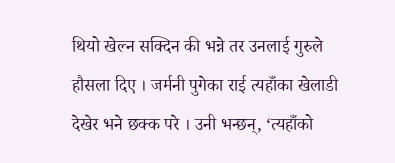थियो खेल्न सक्दिन की भन्ने तर उनलाई गुरुले हौसला दिए । जर्मनी पुगेका राई त्यहाँका खेलाडी देखेर भने छक्क परे । उनी भन्छन्, ‘त्यहाँको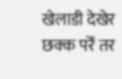खेलाडी देखेर छक्क परेँ तर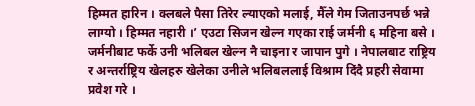हिम्मत हारिन । क्लबले पैसा तिरेर ल्याएको मलाई, मैँले गेम जिताउनपर्छ भन्ने लाग्यो । हिम्मत नहारी ।’ एउटा सिजन खेल्न गएका राई जर्मनी ६ महिना बसे । जर्मनीबाट फर्के उनी भलिबल खेल्न नै चाइना र जापान पुगे । नेपालबाट राष्ट्रिय र अन्तर्राष्ट्रिय खेलहरु खेलेका उनीले भलिबललाई विश्राम दिंदै प्रहरी सेवामा प्रवेश गरे ।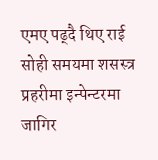एमए पढ्दै थिए राई सोही समयमा शसस्त्र प्रहरीमा इन्पेन्टरमा जागिर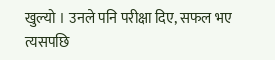खुल्यो । उनले पनि परीक्षा दिए, सफल भए त्यसपछि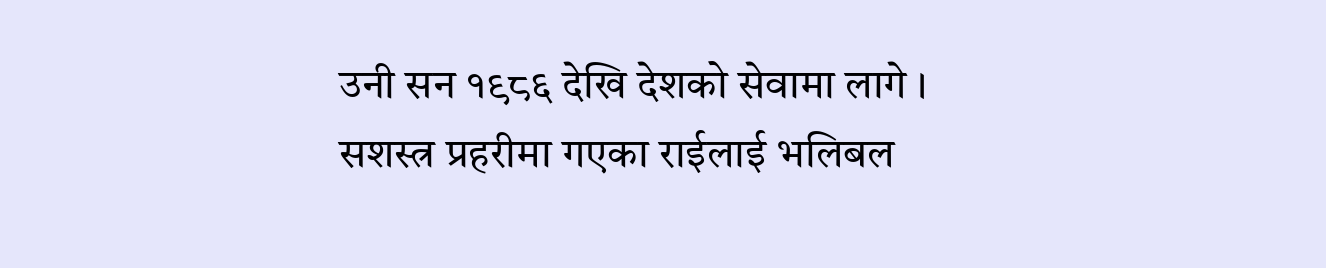उनी सन १९८६ देखि देशको सेवामा लागे । सशस्त्र प्रहरीमा गएका राईलाई भलिबल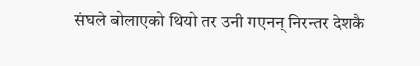संघले बोलाएको थियो तर उनी गएनन् निरन्तर देशकै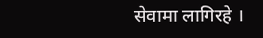सेवामा लागिरहे ।